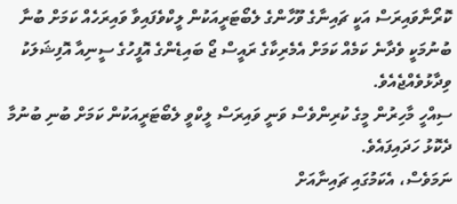ކޮރޯނާވައިރަސް އަކީ ޗައިނާގެ ވޫހާންގެ ލެބޯޓަރީއަކުން ލީކްވެފައިވާ ވައިރަހެއް ކަމަށް ބުނާ ބުނުމަކީ ވެދާނެ ކަމެއް ކަމަށް އެމެރިކާގެ ރައީސް ޖޯ ބައިޑެންގެ އޮފީހުގެ ސީނިއާ އޮފިޝަލަކު ވިދާޅުވެއްޖެއެވެ.
ސިއްހީ މާހިރުން މީގެ ކުރިންވެސް ވަނީ ވައިރަސް ލީކްވީ ލެބޯޓަރީއަކުން ކަމަށް ބުނި ބުނުމާ ދެކޮޅު ހަދައިފައެވެ.
ނަމަވެސް، އެކަމުގައި ޗައިނާއަށް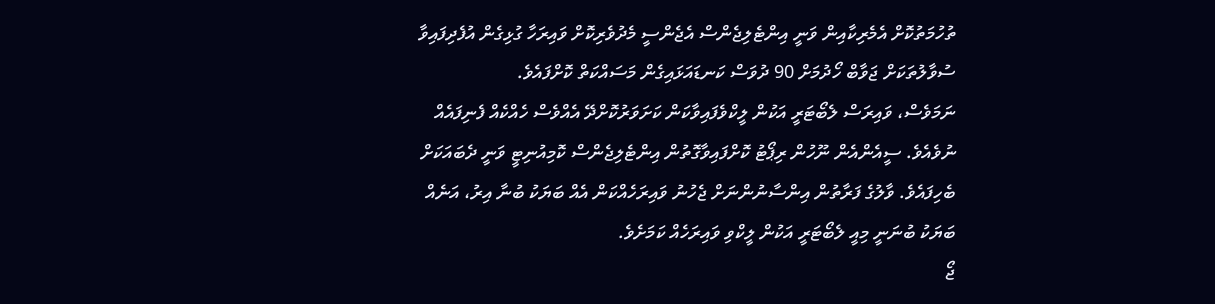ތުހުމަތުކޮށް އެމެރިކާއިން ވަނީ އިންޓެލިޖެންސް އެޖެންސީ މެދުވެރިކޮށް ވައިރަހާ ގުޅިގެން އުފެދިފައިވާ ސުވާލުތަކަށް ޖަވާބް ހޯދުމަށް 90 ދުވަސް ކަނޑައަޅައިގެން މަސައްކަތް ކޮށްފައެވެ.
ނަމަވެސް، ވައިރަސް ލެބޯޓަރީ އަކުން ލީކްވެފައިވާކަން ކަށަވަރުކޮށްދޭ އެއްވެސް ހެއްކެއް ފެނިފައެއް ނުވެއެވެ. ސީއެންއެން ނޫހުން ރިޕޯޓު ކޮށްފައިވާގޮތުން އިންޓެލިޖެންސް ކޮމިއުނިޓީ ވަނީ ދެބައަކަށް ބެހިފައެވެ. ވާލުގެ ފަރާތުން އިންސާނުންނަށް ޖެހުނު ވައިރަހެއްކަން އެއް ބަޔަކު ބުނާ އިރު، އަނެއް ބަޔަކު ބުނަނީ މިއީ ލެބޯޓަރީ އަކުން ލީކްވި ވައިރަހެއް ކަމަށެވެ.
ޖޯ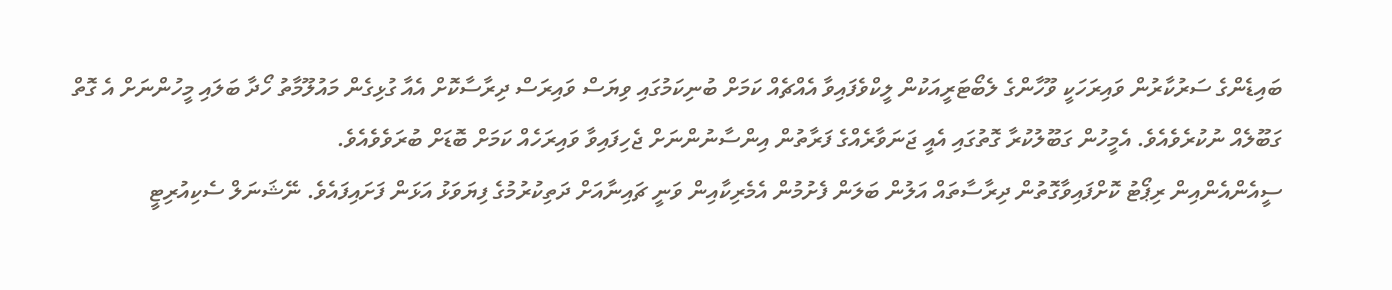ބައިޑެންގެ ސަރުކާރުން ވައިރަހަކީ ވޫހާންގެ ލެބޯޓަރީއަކުން ލީކްވެފައިވާ އެއްޗެއް ކަމަށް ބުނިކަމުގައި ވިޔަސް ވައިރަސް ދިރާސާކޮށް އެއާ ގުޅިގެން މައުލޫމާތު ހޯދާ ބަލައި މީހުންނަށް އެ ގޮތް ގަބޫލެއް ނުކުރެވެއެވެ. އެމީހުން ގަބޫލުކުރާ ގޮތުގައި އެއީ ޖަނަވާރެއްގެ ފަރާތުން އިންސާނުންނަށް ޖެހިފައިވާ ވައިރަހެއް ކަމަށް ބޮޑަށް ބުރަވެވެއެވެ.
ސީއެންއެންއިން ރިޕޯޓު ކޮށްފައިވާގޮތުން ދިރާސާތައް އަލުން ބަލަން ފެށުމުން އެމެރިކާއިން ވަނީ ޗައިނާއަށް ދަތިކުރުމުގެ ފިޔަވަޅު އަޅަން ފަށައިފައެވެ. ނޭޝަނަލް ސެކިއުރިޓީ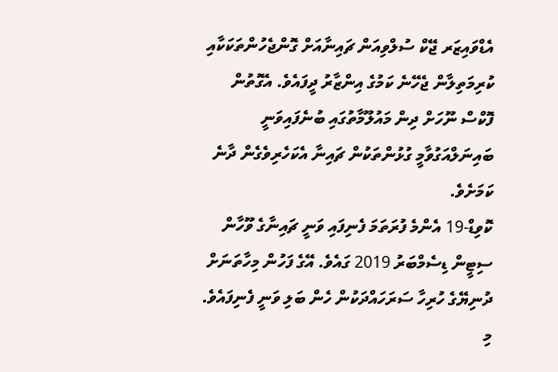އެޑްވައިޒަރ ޖޭކް ސުލްވިއަން ޗައިނާއަށް ގޮންޖެހުންތަކަކާއި ކުރިމަތިލާން ޖެހޭނެ ކަމުގެ އިންޒާރު ދީފައެވެ. އެގޮތުން ފޮކްސް ނޫހަށް ދިން މައުލޫމާތުގައި ބުނެފައިވަނީ ބައިނަލްއަގުވާމީ ގުޅުންތަކުން ޗައިނާ އެކަހެރިވެގެން ދާނެ ކަމަށެވެ.
ކޮވިޑް-19 އެންމެ ފުރަތަމަ ފެނިފައި ވަނީ ޗައިނާގެ ވޫހާން ސިޓީން ޑިސެމްބަރު 2019 ގައެވެ. އޭގެ ފަހުން މިހާތަނަށް ދުނިޔޭގެ ހުރިހާ ސަރަހައްދަކުން ހެން ބަލި ވަނީ ފެނިފައެވެ. މި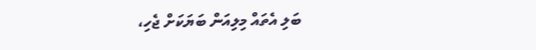ބަލި އެތައް މިލިއަން ބަޔަކަށް ޖެހި،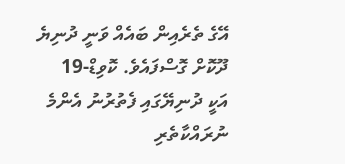އޭގެ ތެރެއިން ބައެއް ވަނީ ދުނިޔެ ދޫކޮށް ގޮސްފައެވެ. ކޮވިޑް-19 އަކީ ދުނިޔޭގައި ފެތުރުނު އެންމެ ނުރައްކާތެރި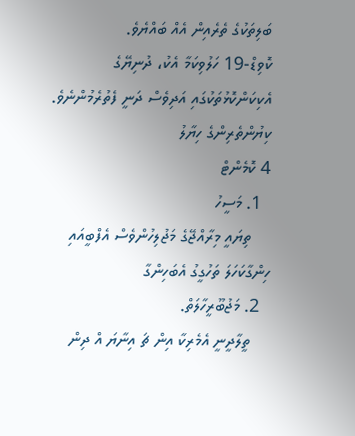ބަލިތަކުގެ ތެރެއިން އެއް ބައްޔެވެ.
ކޮވިޑް-19 ހަލުވިކަމާ އެކު، ދުނިޔޭގެ އެކިކަންކޮޅުތަކުގައި އަދިވެސް ދަނީ ފެތުރެމުންނެވެ.
ކިޔުންތެރިންގެ ހިޔާލު
4 ކޮމެންޓް
  1. މަސީހު
    ތިޔައީ މިރާއްޖޭގެ މަޖުލިހުންވެސް އެފްބީއައި ހިންގާކަހަލަ ތަހުގީގު އެބަހިންގާ
  2. މަޖުބޫރީހާލަތް.
    ތީލާދީނީ އެމެރިކާ އިން ޗަ އިނާޔަ އް ދިން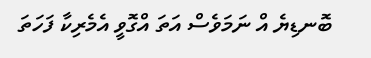ބޮނޑިޔެ އް ނަމަވެސް އަތަ އްގޮވީ އެމެރިކާ ފަހަތަ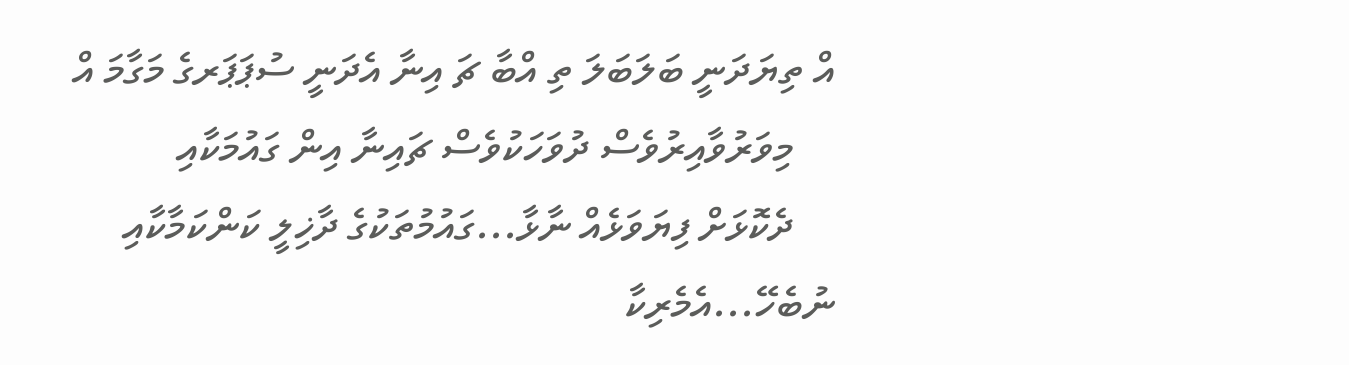އް ތިޔަދަނީ ބަލަބަލަ ތި އްބާ ޗަ އިނާ އެދަނީ ސުޕަޕަރގެ މަގާމަ އް
    މިވަރުވާއިރުވެސް ދުވަހަކުވެސް ޗައިނާ އިން ގައުމަކާއި
    ދެކޮޅަށް ފިޔަވަޅެއް ނާޅާ...ގައުމުތަކުގެ ދާޚިލީ ކަންކަމާކާއި ނުބެހޭ...އެމެރިކާ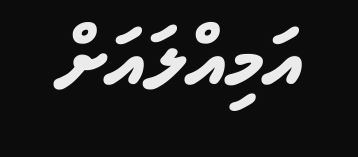އަމިއްލައަށް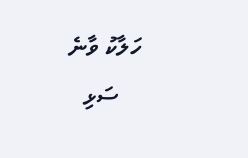ހަލާކު ވާނެ
    ސަޅި